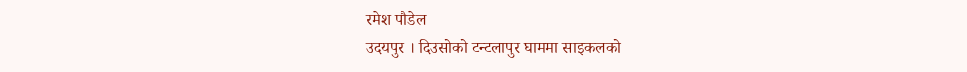रमेश पौडेल
उदयपुर । दिउसोको टन्टलापुर घाममा साइकलको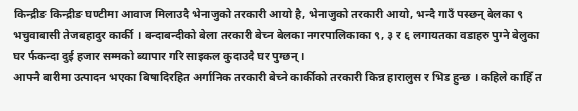किन्द्रीङ किन्द्रीङ घण्टीमा आवाज मिलाउदै भेनाजुको तरकारी आयो है, भेनाजुको तरकारी आयो, भन्दै गाउँ पस्छन् बेलका ९ भचुवाबासी तेजबहादुर कार्की । बन्दाबन्दीको बेला तरकारी बेच्न बेलका नगरपालिकाका ९, ३ र ६ लगायतका वडाहरु पुग्ने बेलुका घर र्फकन्दा दुई हजार सम्मको ब्यापार गरि साइकल कुदाउदै घर पुग्छन् ।
आफ्नै बारीमा उत्पादन भएका बिषादिरहित अर्गानिक तरकारी बेच्ने कार्कीको तरकारी किन्न हारालुस र भिड हुन्छ । कहिले काहिँ त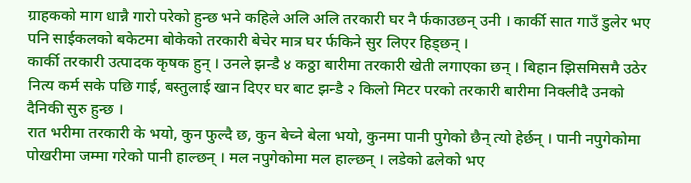ग्राहकको माग धान्नै गारो परेको हुन्छ भने कहिले अलि अलि तरकारी घर नै र्फकाउछन् उनी । कार्की सात गाउँ डुलेर भए पनि साईकलको बकेटमा बोकेको तरकारी बेचेर मात्र घर र्फकिने सुर लिएर हिड्छन् ।
कार्की तरकारी उत्पादक कृषक हुन् । उनले झन्डै ४ कठ्ठा बारीमा तरकारी खेती लगाएका छन् । बिहान झिसमिसमै उठेर नित्य कर्म सके पछि गाई, बस्तुलाई खान दिएर घर बाट झन्डै २ किलो मिटर परको तरकारी बारीमा निक्लीदै उनको दैनिकी सुरु हुन्छ ।
रात भरीमा तरकारी के भयो, कुन फुल्दै छ, कुन बेच्ने बेला भयो, कुनमा पानी पुगेको छैन् त्यो हेर्छन् । पानी नपुगेकोमा पोखरीमा जम्मा गरेको पानी हाल्छन् । मल नपुगेकोमा मल हाल्छन् । लडेको ढलेको भए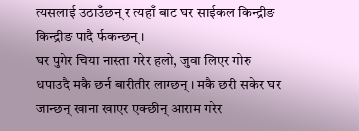त्यसलाई उठाउँछन् र त्यहाँ बाट घर साईकल किन्द्रीङ किन्द्रीङ पादै र्फकन्छन् ।
घर पुगेर चिया नास्ता गरेर हलो, जुवा लिएर गोरु धपाउदै मकै छर्न बारीतीर लाग्छन् । मकै छरी सकेर घर जान्छन् खाना खाएर एक्छीन् आराम गरेर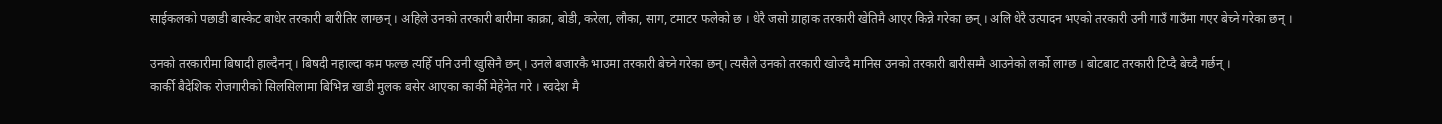साईकलको पछाडी बास्केट बाधेर तरकारी बारीतिर लाग्छन् । अहिले उनको तरकारी बारीमा काक्रा, बोडी, करेला, लौका, साग, टमाटर फलेको छ । धेरै जसो ग्राहाक तरकारी खेतिमै आएर किन्ने गरेका छन् । अलि धेरै उत्पादन भएको तरकारी उनी गाउँ गाउँमा गएर बेच्ने गरेका छन् ।

उनको तरकारीमा बिषादी हाल्दैनन् । बिषदी नहाल्दा कम फल्छ त्यहिँ पनि उनी खुसिनै छन् । उनले बजारकै भाउमा तरकारी बेच्ने गरेका छन्। त्यसैले उनको तरकारी खोज्दै मानिस उनको तरकारी बारीसम्मै आउनेको लर्को लाग्छ । बोटबाट तरकारी टिप्दै बेच्दै गर्छन् ।
कार्की बैदेशिक रोजगारीको सिलसिलामा बिभिन्न खाडी मुलक बसेर आएका कार्की मेहेनेत गरे । स्वदेश मै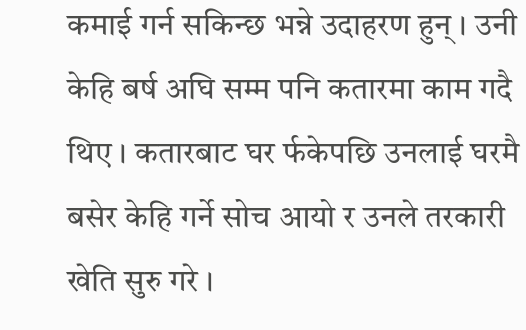कमाई गर्न सकिन्छ भन्ने उदाहरण हुन् । उनी केहि बर्ष अघि सम्म पनि कतारमा काम गदै थिए । कतारबाट घर र्फकेपछि उनलाई घरमै बसेर केहि गर्ने सोच आयो र उनले तरकारी खेति सुरु गरे ।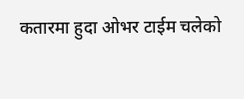कतारमा हुदा ओभर टाईम चलेको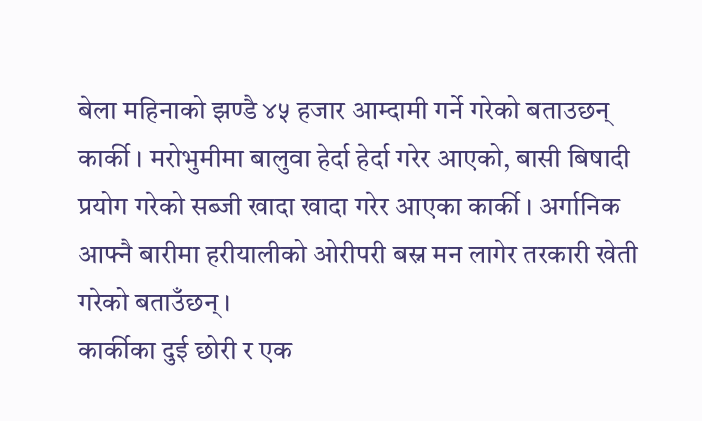बेला महिनाको झण्डै ४५ हजार आम्दामी गर्ने गरेको बताउछन् कार्की । मरोभुमीमा बालुवा हेर्दा हेर्दा गरेर आएको, बासी बिषादी प्रयोग गरेको सब्जी खादा खादा गरेर आएका कार्की । अर्गानिक आफ्नै बारीमा हरीयालीको ओरीपरी बस्न मन लागेर तरकारी खेती गरेको बताउँछन् ।
कार्कीका दुई छोरी र एक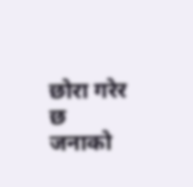छोरा गरेर छ जनाको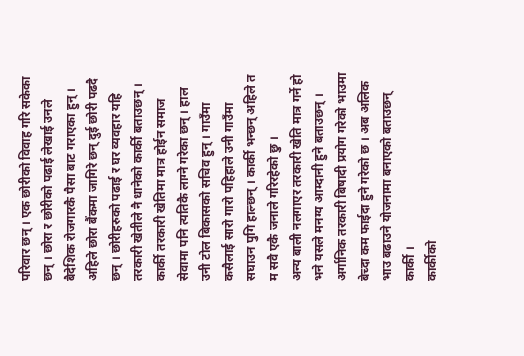परिवार छन् । एक छोरीको विवाह गरि सकेका छन् । छोरा र छोरीको पढाई लेखाई उनले बैदेशिक रोजगारकै पैसा बाट गराएका हुन् । अहिले छोरा बैंकमा जागिरे छन् दुई छोरी पढदै छन् । छोरीहरुको पढाई र घर व्यवहार यहि तरकारी खेतीले नै धानेको कार्की बताउछन् ।
कार्की तरकारी खेतिमा मात्र होईन समाज सेवामा पनि त्यतिकै लाग्ने गरेका छन् । हाल उनी टोल बिकासको सचिव हुन् । गाउँमा कसैलाई सारो गारो पहिहाले उनी गाउँमा सघाउन पुगि हाल्छन् । कार्की भन्छन् अहिले त म सवै एकै जनाले गरिरहेको छु ।
अन्य बाली नलगाएर तरकारी खेति मात्र गर्ने हो भने यसले मनग्य आम्दानी हुने बताउछन् । अर्गानिक तरकारी बिषादी प्रयोग गरेको भाउमा बेच्दा कम फाईदा हुने गरेको छ । अब अलिक भाउ बढाउने योजनामा बनाएको बताउछन् कार्की ।
कार्कीको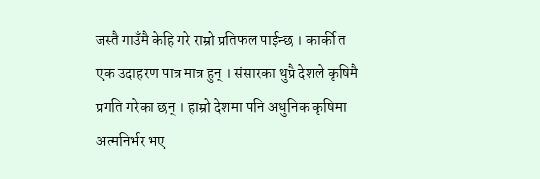जस्तै गाउँमै केहि गरे राम्रो प्रतिफल पाईन्छ । कार्की त एक उदाहरण पात्र मात्र हुन् । संसारका थुप्रै देशले कृषिमै प्रगति गरेका छन् । हाम्रो देशमा पनि अधुनिक कृषिमा अत्मनिर्भर भए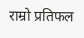राम्रो प्रतिफल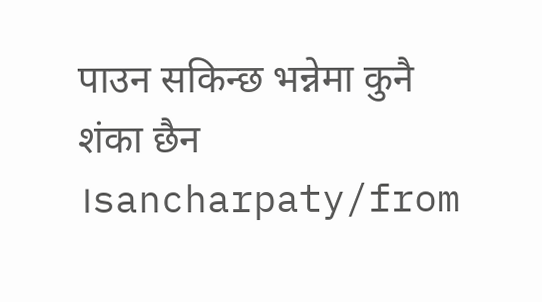पाउन सकिन्छ भन्नेमा कुनै शंका छैन ।sancharpaty/from